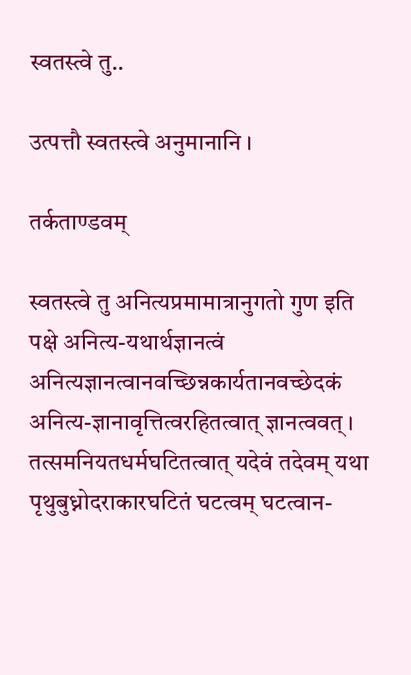स्वतस्त्वे तु..

उत्पत्तौ स्वतस्त्वे अनुमानानि ।

तर्कताण्डवम्

स्वतस्त्वे तु अनित्यप्रमामात्रानुगतो गुण इति पक्षे अनित्य-यथार्थज्ञानत्वं अनित्यज्ञानत्वानवच्छिन्नकार्यतानवच्छेदकं अनित्य-ज्ञानावृत्तित्वरहितत्वात् ज्ञानत्ववत् । तत्समनियतधर्मघटितत्वात् यदेवं तदेवम् यथा पृथुबुध्नोदराकारघटितं घटत्वम् घटत्वान-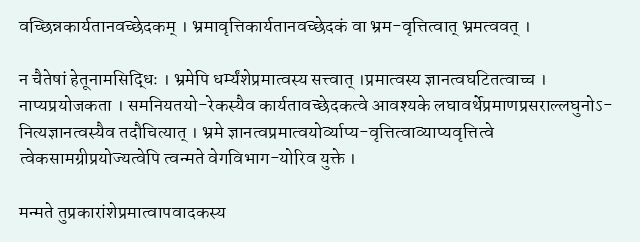वच्छिन्नकार्यतानवच्छेदकम् । भ्रमावृत्तिकार्यतानवच्छेदकं वा भ्रम-वृत्तित्वात् भ्रमत्ववत् ।

न चैतेषां हेतूनामसिद्धिः । भ्रमेपि धर्म्यंशेप्रमात्वस्य सत्त्वात् ।प्रमात्वस्य ज्ञानत्वघटितत्वाच्च । नाप्यप्रयोजकता । समनियतयो-रेकस्यैव कार्यतावच्छेदकत्वे आवश्यके लघावर्थेप्रमाणप्रसराल्लघुनोऽ-नित्यज्ञानत्वस्यैव तदौचित्यात् । भ्रमे ज्ञानत्वप्रमात्वयोर्व्याप्य-वृत्तित्वाव्याप्यवृत्तित्वे त्वेकसामग्रीप्रयोज्यत्वेपि त्वन्मते वेगविभाग-योरिव युक्ते ।

मन्मते तुप्रकारांशेप्रमात्वापवादकस्य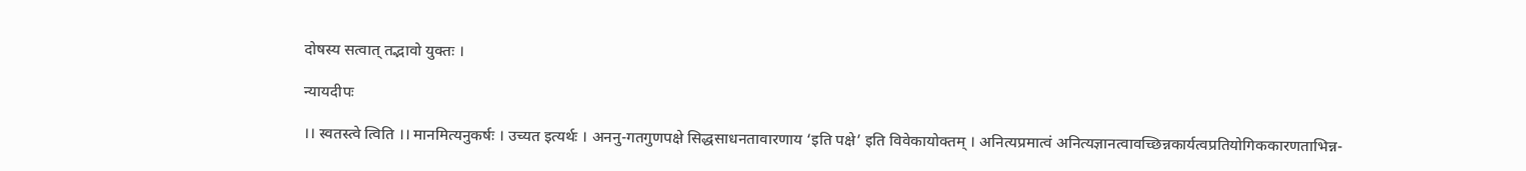दोषस्य सत्वात् तद्भावो युक्तः ।

न्यायदीपः

।। स्वतस्त्वे त्विति ।। मानमित्यनुकर्षः । उच्यत इत्यर्थः । अननु-गतगुणपक्षे सिद्धसाधनतावारणाय ‘इति पक्षे’ इति विवेकायोक्तम् । अनित्यप्रमात्वं अनित्यज्ञानत्वावच्छिन्नकार्यत्वप्रतियोगिककारणताभिन्न-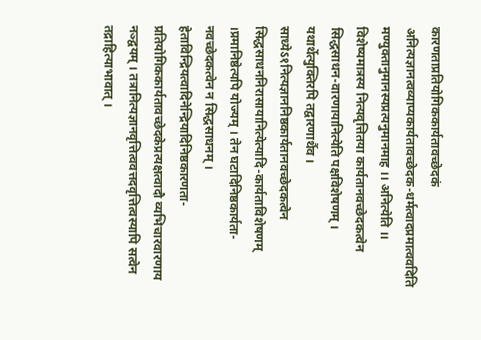कारणताप्रतियोगिककार्यतावच्छेदकं अनित्यज्ञानत्वव्याप्यकार्यतावच्छेदक-धर्मत्वादप्रमात्ववदिति मण्युक्तानुमानस्यप्रत्यनुमानमाह ।। अनित्येति ।। विशेष्यमात्रस्य नित्यवृत्तितया कार्यतानवच्छेदकत्वेन सिद्धसाधन-वारणायानित्येति पक्षविशेषणम् । यथार्थेत्युक्तिरपि तद्वारणार्थैव । साध्येऽ१नित्यज्ञाननिष्ठकार्यतानवच्छेदकत्वेन सिद्धसाधननिरासायानित्येत्यादि-कार्यताविशेषणम् ।प्रमानिष्ठेत्यपि योज्यम् । तेन घटादिनिष्ठकार्यता-नवच्छेदकत्वेन न सिद्धसाधनम् । हेताविन्द्रियत्वादिनेन्द्रियादिनिष्ठकारणता-प्रतियोगिककार्यतावच्छेदकेप्रत्यक्षत्वादौ व्यभिचारवारणाय नञ्द्वयम् । तत्रानित्यज्ञानवृत्तित्ववत्तदवृत्तित्वस्यापि सत्वेन तद्राहित्याभावात् ।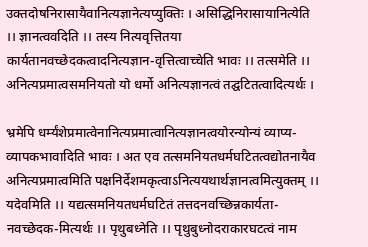उक्तदोषनिरासायैवानित्यज्ञानेत्यप्युक्तिः । असिद्धिनिरासायानित्येति ।। ज्ञानत्ववदिति ।। तस्य नित्यवृत्तितया कार्यतानवच्छेदकत्वादनित्यज्ञान-वृत्तित्वाच्चेति भावः ।। तत्समेति ।। अनित्यप्रमात्वसमनियतो यो धर्मो अनित्यज्ञानत्वं तद्घटितत्वादित्यर्थः ।

भ्रमेपि धर्म्यंशेप्रमात्वेनानित्यप्रमात्वानित्यज्ञानत्वयोरन्योन्यं व्याप्य-व्यापकभावादिति भावः । अत एव तत्समनियतधर्मघटितत्वद्योतनायैव अनित्यप्रमात्वमिति पक्षनिर्देशमकृत्वाऽनित्ययथार्थज्ञानत्वमित्युक्तम् ।। यदेवमिति ।। यद्यत्समनियतधर्मघटितं तत्तदनवच्छिन्नकार्यता-नवच्छेदक-मित्यर्थः ।। पृथुबध्नेति ।। पृथुबुध्नोदराकारघटत्वं नाम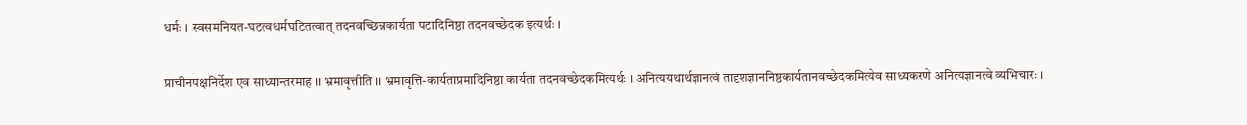धर्मः । स्वसमनियत-घटत्वधर्मघटितत्वात् तदनवच्छिन्नकार्यता पटादिनिष्ठा तदनवच्छेदक इत्यर्थः ।

प्राचीनपक्षनिर्देश एव साध्यान्तरमाह ।। भ्रमावृत्तीति ।। भ्रमावृत्ति-कार्यताप्रमादिनिष्ठा कार्यता तदनवच्छेदकमित्यर्थः । अनित्ययथार्थज्ञानत्वं तादृशज्ञाननिष्ठकार्यतानवच्छेदकमित्येव साध्यकरणे अनित्यज्ञानत्वे व्यभिचारः ।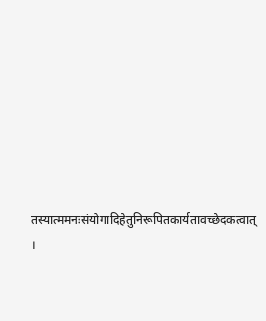तस्यात्ममनःसंयोगादिहेतुनिरूपितकार्यतावच्छेदकत्वात् ।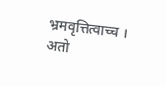भ्रमवृत्तित्वाच्च । अतो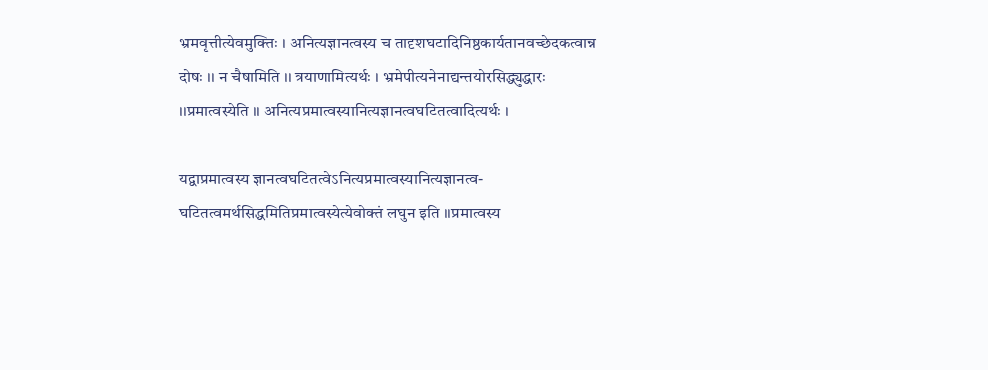भ्रमवृत्तीत्येवमुक्तिः । अनित्यज्ञानत्वस्य च तादृशघटादिनिष्ठकार्यतानवच्छेदकत्वान्न दोषः ।। न चैषामिति ।। त्रयाणामित्यर्थः । भ्रमेपीत्यनेनाद्यन्तयोरसिद्ध्युद्धारः ।।प्रमात्वस्येति ।। अनित्यप्रमात्वस्यानित्यज्ञानत्वघटितत्वादित्यर्थः ।

यद्वाप्रमात्वस्य ज्ञानत्वघटितत्वेऽनित्यप्रमात्वस्यानित्यज्ञानत्व-घटितत्वमर्थसिद्धमितिप्रमात्वस्येत्येवोक्तं लघुन इति ।।प्रमात्वस्य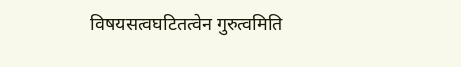विषयसत्वघटितत्वेन गुरुत्वमिति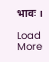भावः ।

Load More